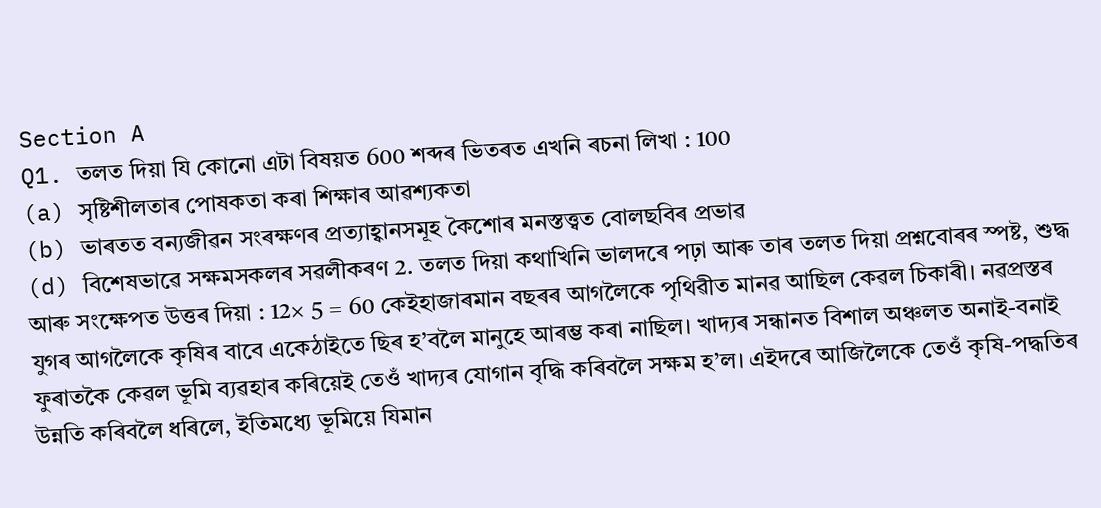Section A
Q1. তলত দিয়া যি কোনো এটা বিষয়ত 600 শব্দৰ ভিতৰত এখনি ৰচনা লিখা : 100
(a) সৃষ্টিশীলতাৰ পোষকতা কৰা শিক্ষাৰ আৱশ্যকতা
(b) ভাৰতত বন্যজীৱন সংৰক্ষণৰ প্ৰত্যাহ্বানসমূহ কৈশোৰ মনস্তত্ত্বত বোলছবিৰ প্ৰভাৱ
(d) বিশেষভাৱে সক্ষমসকলৰ সৱলীকৰণ 2. তলত দিয়া কথাখিনি ভালদৰে পঢ়া আৰু তাৰ তলত দিয়া প্ৰশ্নবোৰৰ স্পষ্ট, শুদ্ধ আৰু সংক্ষেপত উত্তৰ দিয়া : 12× 5 = 60 কেইহাজাৰমান বছৰৰ আগলৈকে পৃথিৱীত মানৱ আছিল কেৱল চিকাৰী। নৱপ্ৰস্তৰ যুগৰ আগলৈকে কৃষিৰ বাবে একেঠাইতে ছিৰ হ’বলৈ মানুহে আৰম্ভ কৰা নাছিল। খাদ্যৰ সন্ধানত বিশাল অঞ্চলত অনাই-বনাই ফুৰাতকৈ কেৱল ভূমি ব্যৱহাৰ কৰিয়েই তেওঁ খাদ্যৰ যোগান বৃদ্ধি কৰিবলৈ সক্ষম হ’ল। এইদৰে আজিলৈকে তেওঁ কৃষি-পদ্ধতিৰ উন্নতি কৰিবলৈ ধৰিলে, ইতিমধ্যে ভূমিয়ে যিমান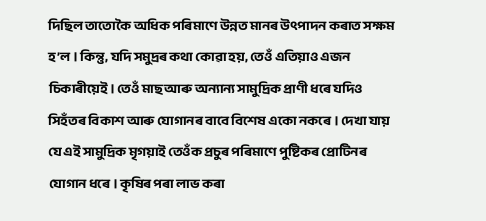দিছিল তাতোকৈ অধিক পৰিমাণে উন্নত মানৰ উৎপাদন কৰাত সক্ষম হ’ল। কিন্তু, যদি সমুদ্ৰৰ কথা কোৱা হয়, তেওঁ এতিয়াও এজন চিকাৰীয়েই। তেওঁ মাছ আৰু অন্যান্য সামুদ্ৰিক প্ৰাণী ধৰে যদিও সিহঁতৰ বিকাশ আৰু যোগানৰ বাবে বিশেষ একো নকৰে। দেখা যায় যে এই সামুদ্ৰিক মৃগয়াই তেওঁক প্ৰচুৰ পৰিমাণে পুষ্টিকৰ প্ৰোটিনৰ যোগান ধৰে। কৃষিৰ পৰা লাভ কৰা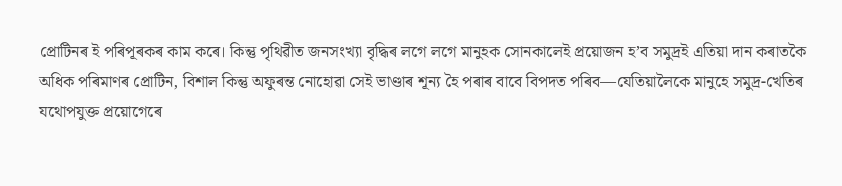প্ৰোটিনৰ ই পৰিপূৰকৰ কাম কৰে। কিন্তু পৃথিৱীত জনসংখ্যা বৃদ্ধিৰ লগে লগে মানুহক সোনকালেই প্ৰয়োজন হ’ব সমুদ্ৰই এতিয়া দান কৰাতকৈ অধিক পৰিমাণৰ প্ৰোটিন, বিশাল কিন্তু অফুৰন্ত নোহোৱা সেই ভাণ্ডাৰ শূন্য হৈ পৰাৰ বাবে বিপদত পৰিব—যেতিয়ালৈকে মানুহে সমুদ্ৰ-খেতিৰ যথোপযুক্ত প্ৰয়োগেৰে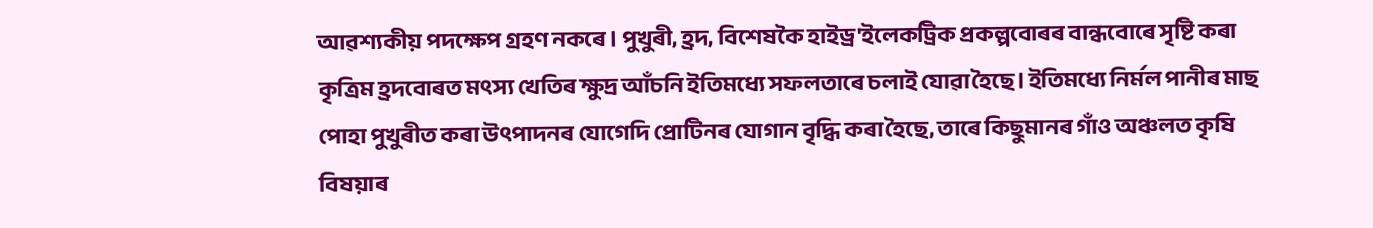আৱশ্যকীয় পদক্ষেপ গ্ৰহণ নকৰে। পুখুৰী, হ্ৰদ, বিশেষকৈ হাইড্ৰ'ইলেকট্ৰিক প্ৰকল্পবোৰৰ বান্ধবোৰে সৃষ্টি কৰা কৃত্ৰিম হ্ৰদবোৰত মৎস্য খেতিৰ ক্ষুদ্ৰ আঁচনি ইতিমধ্যে সফলতাৰে চলাই যোৱা হৈছে। ইতিমধ্যে নিৰ্মল পানীৰ মাছ পোহা পুখুৰীত কৰা উৎপাদনৰ যোগেদি প্ৰোটিনৰ যোগান বৃদ্ধি কৰা হৈছে, তাৰে কিছুমানৰ গাঁও অঞ্চলত কৃষি বিষয়াৰ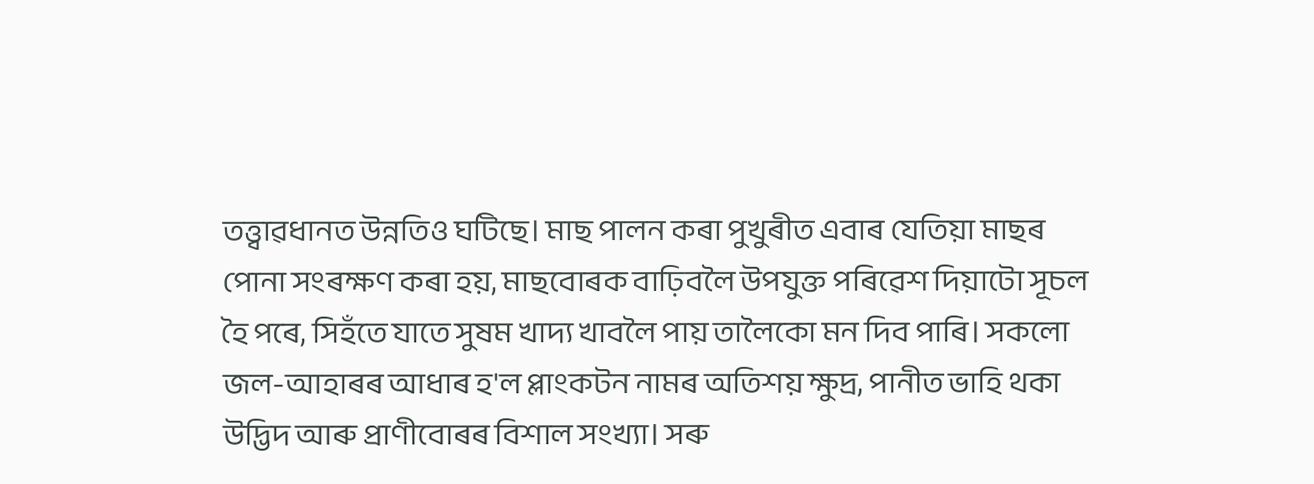তত্ত্বাৱধানত উন্নতিও ঘটিছে। মাছ পালন কৰা পুখুৰীত এবাৰ যেতিয়া মাছৰ পোনা সংৰক্ষণ কৰা হয়, মাছবোৰক বাঢ়িবলৈ উপযুক্ত পৰিৱেশ দিয়াটো সূচল হৈ পৰে, সিহঁতে যাতে সুষম খাদ্য খাবলৈ পায় তালৈকো মন দিব পাৰি। সকলো জল-আহাৰৰ আধাৰ হ'ল প্লাংকটন নামৰ অতিশয় ক্ষুদ্ৰ, পানীত ভাহি থকা উদ্ভিদ আৰু প্ৰাণীবোৰৰ বিশাল সংখ্যা। সৰু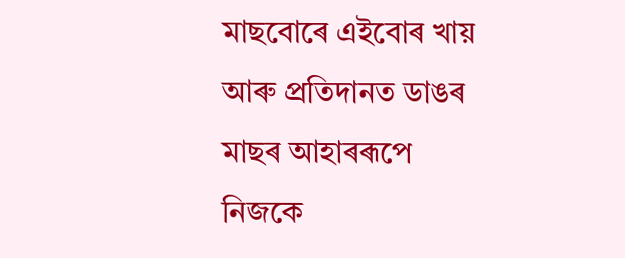মাছবোৰে এইবোৰ খায় আৰু প্ৰতিদানত ডাঙৰ মাছৰ আহাৰৰূপে নিজকে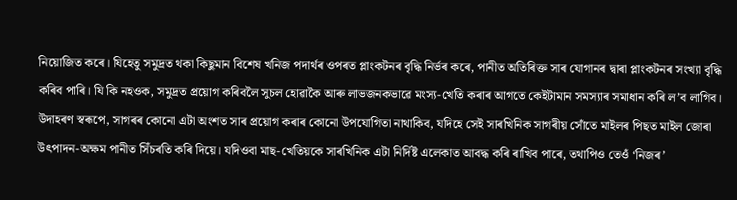নিয়োজিত কৰে। যিহেতু সমুদ্ৰত থকা কিছুমান বিশেষ খনিজ পদাৰ্থৰ ওপৰত প্লাংকটনৰ বৃদ্ধি নিৰ্ভৰ কৰে, পানীত অতিৰিক্ত সাৰ যোগানৰ দ্বাৰা প্লাংকটনৰ সংখ্যা বৃদ্ধি কৰিব পাৰি। যি কি নহওক, সমুদ্ৰত প্ৰয়োগ কৰিবলৈ সুচল হোৱাকৈ আৰু লাভজনকভাৱে মংস্য-খেতি কৰাৰ আগতে কেইটামান সমস্যাৰ সমাধান কৰি ল’ব লাগিব। উদাহৰণ স্বৰূপে, সাগৰৰ কোনো এটা অংশত সাৰ প্ৰয়োগ কৰাৰ কোনো উপযোগিতা নাথাকিব, যদিহে সেই সাৰখিনিক সাগৰীয় সোঁতে মাইলৰ পিছত মাইল জোৰা উৎপাদন-অক্ষম পানীত সিঁচৰতি কৰি দিয়ে। যদিওবা মাছ-খেতিয়কে সাৰখিনিক এটা নিৰ্দিষ্ট এলেকাত আবদ্ধ কৰি ৰাখিব পাৰে, তথাপিও তেওঁ ‘নিজৰ’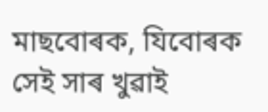মাছবোৰক, যিবোৰক সেই সাৰ খুৱাই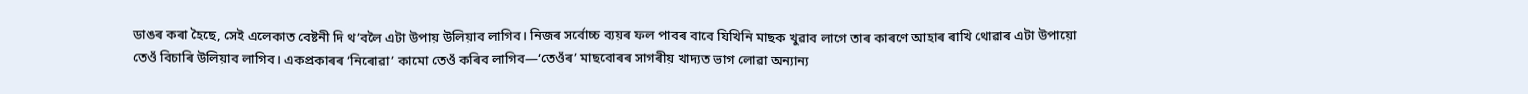ডাঙৰ কৰা হৈছে, সেই এলেকাত বেষ্টনী দি থ’বলৈ এটা উপায় উলিয়াব লাগিব। নিজৰ সৰ্বোচ্চ ব্যয়ৰ ফল পাবৰ বাবে যিখিনি মাছক খুৱাব লাগে তাৰ কাৰণে আহাৰ ৰাখি থোৱাৰ এটা উপায়ো তেওঁ বিচাৰি উলিয়াব লাগিব। একপ্ৰকাৰৰ ‘নিৰোৱা’ কামো তেওঁ কৰিব লাগিব—‘তেওঁৰ’ মাছবোৰৰ সাগৰীয় খাদ্যত ভাগ লোৱা অন্যান্য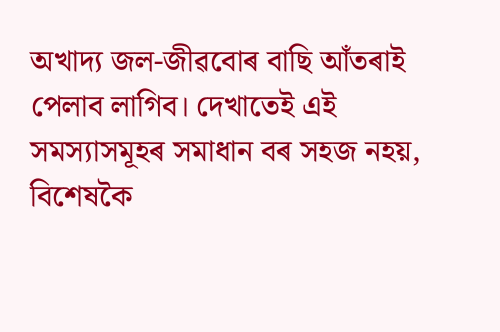অখাদ্য জল-জীৱবোৰ বাছি আঁতৰাই পেলাব লাগিব। দেখাতেই এই সমস্যাসমূহৰ সমাধান বৰ সহজ নহয়, বিশেষকৈ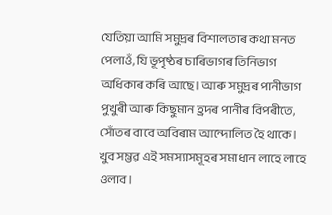যেতিয়া আমি সমুদ্ৰৰ বিশালতাৰ কথা মনত পেলাওঁ, যি ভূপৃষ্ঠৰ চাৰিভাগৰ তিনিভাগ অধিকাৰ কৰি আছে। আৰু সমুদ্ৰৰ পানীভাগ পুখুৰী আৰু কিছুমান হ্ৰদৰ পানীৰ বিপৰীতে, সোঁতৰ বাবে অবিৰাম আন্দোলিত হৈ থাকে। খুব সম্ভৱ এই সমস্যাসমূহৰ সমাধান লাহে লাহে ওলাব।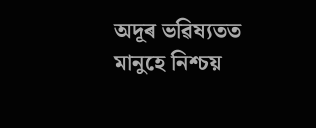অদূৰ ভৱিষ্যতত মানুহে নিশ্চয়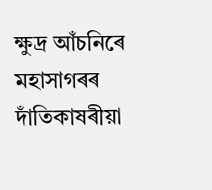ক্ষুদ্ৰ আঁচনিৰে মহাসাগৰৰ দাঁতিকাষৰীয়া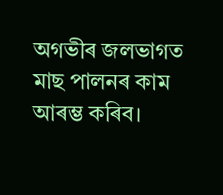অগভীৰ জলভাগত মাছ পালনৰ কাম আৰম্ভ কৰিব।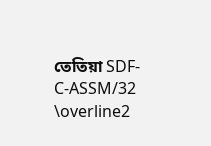তেতিয়া SDF-C-ASSM/32 \overline2